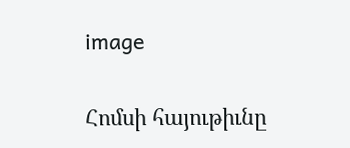image

Հոմսի հայութիւնը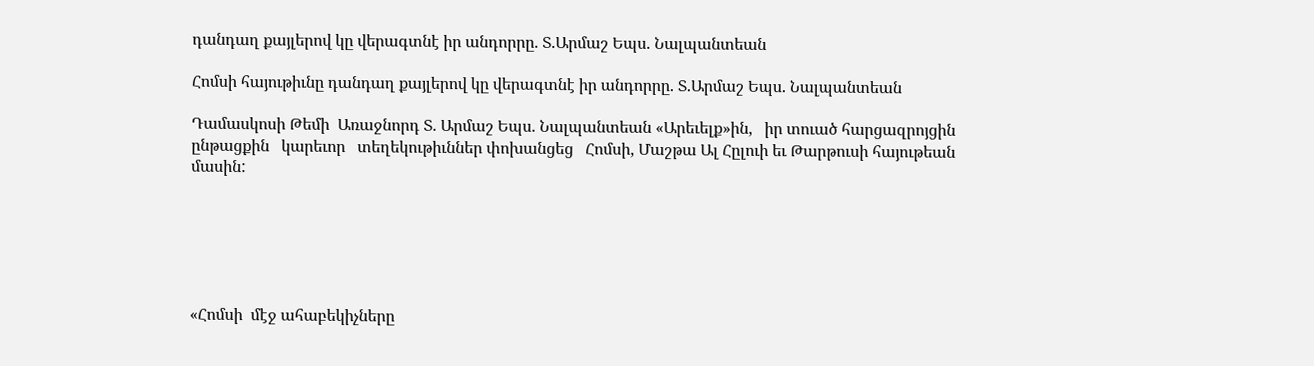դանդաղ քայլերով կը վերագտնէ իր անդորրը. Տ.Արմաշ Եպս. Նալպանտեան

Հոմսի հայութիւնը դանդաղ քայլերով կը վերագտնէ իր անդորրը. Տ.Արմաշ Եպս. Նալպանտեան

Դամասկոսի Թեմի  Առաջնորդ Տ. Արմաշ Եպս. Նալպանտեան «Արեւելք»ին,   իր տուած հարցազրոյցին ընթացքին   կարեւոր   տեղեկութիւններ փոխանցեց   Հոմսի, Մաշթա Ալ Հըլուի եւ Թարթուսի հայութեան   մասին:






«Հոմսի  մէջ ահաբեկիչները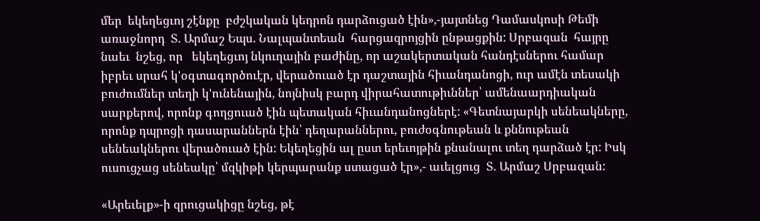մեր  եկեղեցւոյ շէնքը  բժշկական կեդրոն դարձուցած էին»,-յայտնեց Դամասկոսի Թեմի  առաջնորդ  Տ. Արմաշ Եպս. Նալպանտեան  հարցազրոյցին ընթացքին: Սրբազան  հայրը  նաեւ  նշեց, որ   եկեղեցւոյ նկուղային բաժինը, որ աշակերտական հանդէսներու համար իբրեւ սրահ կ'օգտագործուէր, վերածուած էր դաշտային հիւանդանոցի, ուր ամէն տեսակի բուժումներ տեղի կ'ունենային, նոյնիսկ բարդ վիրահատութիւններ՝ ամենաարդիական սարքերով, որոնք գողցուած էին պետական հիւանդանոցներէ: «Գետնայարկի սենեակները, որոնք դպրոցի դասարաններն էին՝ դեղարաններու, բուժօգնութեան և քննութեան սենեակներու վերածուած էին: Եկեղեցին ալ ըստ երեւոյթին քնանալու տեղ դարձած էր: Իսկ ուսուցչաց սենեակը՝ մզկիթի կերպարանք ստացած էր»,- աւելցուց  Տ. Արմաշ Սրբազան:

«Արեւելք»-ի զրուցակիցը նշեց, թէ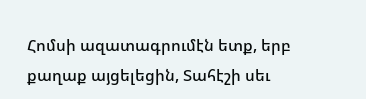Հոմսի ազատագրումէն ետք, երբ քաղաք այցելեցին, Տահէշի սեւ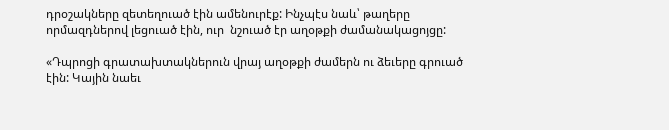դրօշակները զետեղուած էին ամենուրէք: Ինչպէս նաև՝ թաղերը որմազդներով լեցուած էին, ուր  նշուած էր աղօթքի ժամանակացոյցը:

«Դպրոցի գրատախտակներուն վրայ աղօթքի ժամերն ու ձեւերը գրուած էին: Կային նաեւ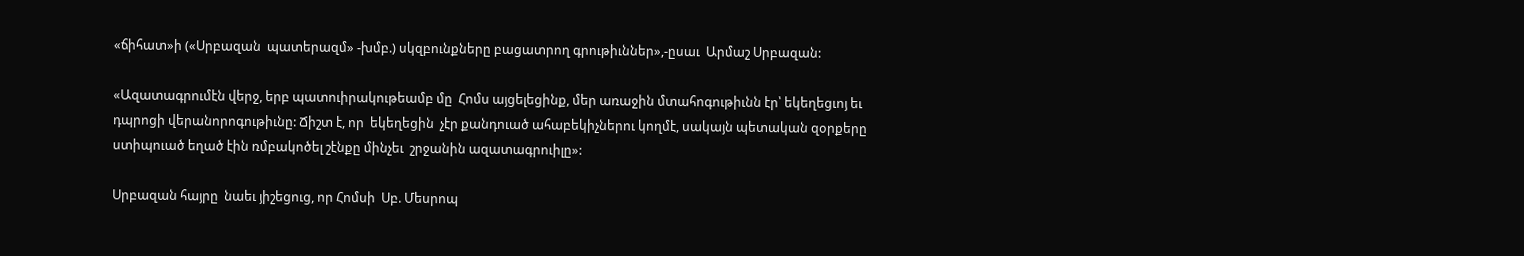«ճիհատ»ի («Սրբազան  պատերազմ» -խմբ.) սկզբունքները բացատրող գրութիւններ»,-ըսաւ  Արմաշ Սրբազան:

«Ազատագրումէն վերջ, երբ պատուիրակութեամբ մը  Հոմս այցելեցինք, մեր առաջին մտահոգութիւնն էր՝ եկեղեցւոյ եւ դպրոցի վերանորոգութիւնը: Ճիշտ է, որ  եկեղեցին  չէր քանդուած ահաբեկիչներու կողմէ, սակայն պետական զօրքերը  ստիպուած եղած էին ռմբակոծել շէնքը մինչեւ  շրջանին ազատագրուիլը»:

Սրբազան հայրը  նաեւ յիշեցուց, որ Հոմսի  Սբ. Մեսրոպ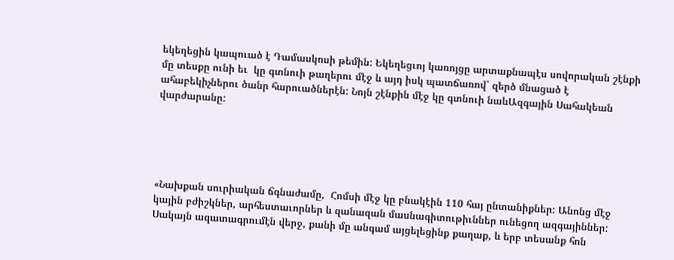եկեղեցին կապուած է Դամասկոսի թեմին: Եկեղեցւոյ կառոյցը արտաքնապէս սովորական շէնքի մը տեսքը ունի եւ  կը գտնուի թաղերու մէջ և այդ իսկ պատճառով՝ զերծ մնացած է ահաբեկիչներու ծանր հարուածներէն: Նոյն շէնքին մէջ կը գտնուի նաևԱզգային Սահակեան վարժարանը:





«Նախքան սուրիական ճգնաժամը,  Հոմսի մէջ կը բնակէին 110 հայ ընտանիքներ: Անոնց մէջ կային բժիշկներ, արհեստաւորներ և զանազան մասնագիտութիւններ ունեցող ազգայիններ: Սակայն ազատագրումէն վերջ, քանի մը անգամ այցելեցինք քաղաք, և երբ տեսանք հոն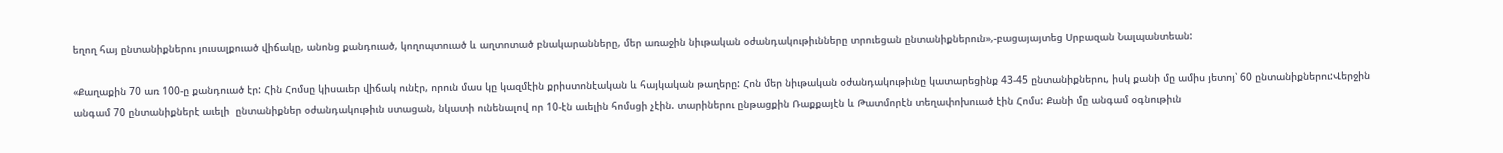եղող հայ ընտանիքներու յուսալքուած վիճակը, անոնց քանդուած, կողոպտուած և աղտոտած բնակարանները, մեր առաջին նիւթական օժանդակութիւնները տրուեցան ընտանիքներուն»,-բացայայտեց Սրբազան Նալպանտեան:

«Քաղաքին 70 առ 100-ը քանդուած էր: Հին Հոմսը կիսաւեր վիճակ ունէր, որուն մաս կը կազմէին քրիստոնէական և հայկական թաղերը: Հոն մեր նիւթական օժանդակութիւնը կատարեցինք 43-45 ընտանիքներու, իսկ քանի մը ամիս յետոյ՝ 60 ընտանիքներու:Վերջին անգամ 70 ընտանիքներէ աւելի  ընտանիքներ օժանդակութիւն ստացան, նկատի ունենալով որ 10-էն աւելին հոմսցի չէին. տարիներու ընթացքին Ռաքքայէն և Թատմորէն տեղափոխուած էին Հոմս: Քանի մը անգամ օգնութիւն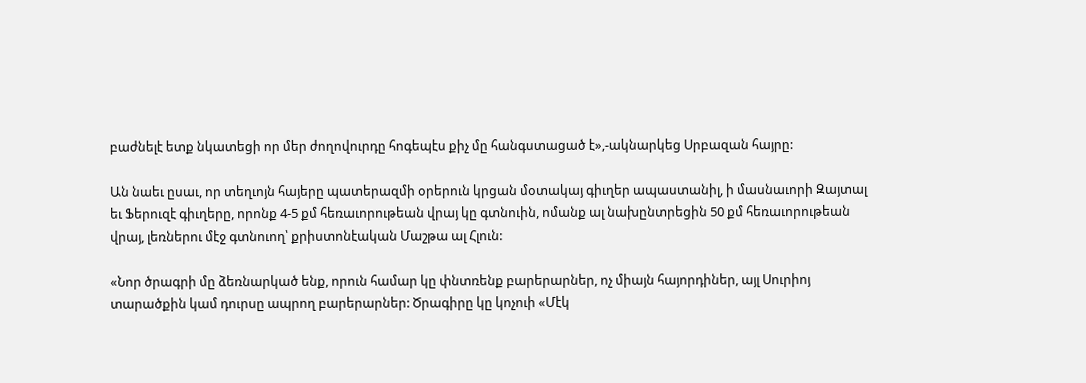բաժնելէ ետք նկատեցի որ մեր ժողովուրդը հոգեպէս քիչ մը հանգստացած է»,-ակնարկեց Սրբազան հայրը:

Ան նաեւ ըսաւ, որ տեղւոյն հայերը պատերազմի օրերուն կրցան մօտակայ գիւղեր ապաստանիլ, ի մասնաւորի Զայտալ եւ Ֆերուզէ գիւղերը, որոնք 4-5 քմ հեռաւորութեան վրայ կը գտնուին, ոմանք ալ նախընտրեցին 50 քմ հեռաւորութեան վրայ, լեռներու մէջ գտնուող՝ քրիստոնէական Մաշթա ալ Հլուն:

«Նոր ծրագրի մը ձեռնարկած ենք, որուն համար կը փնտռենք բարերարներ, ոչ միայն հայորդիներ, այլ Սուրիոյ տարածքին կամ դուրսը ապրող բարերարներ: Ծրագիրը կը կոչուի «Մէկ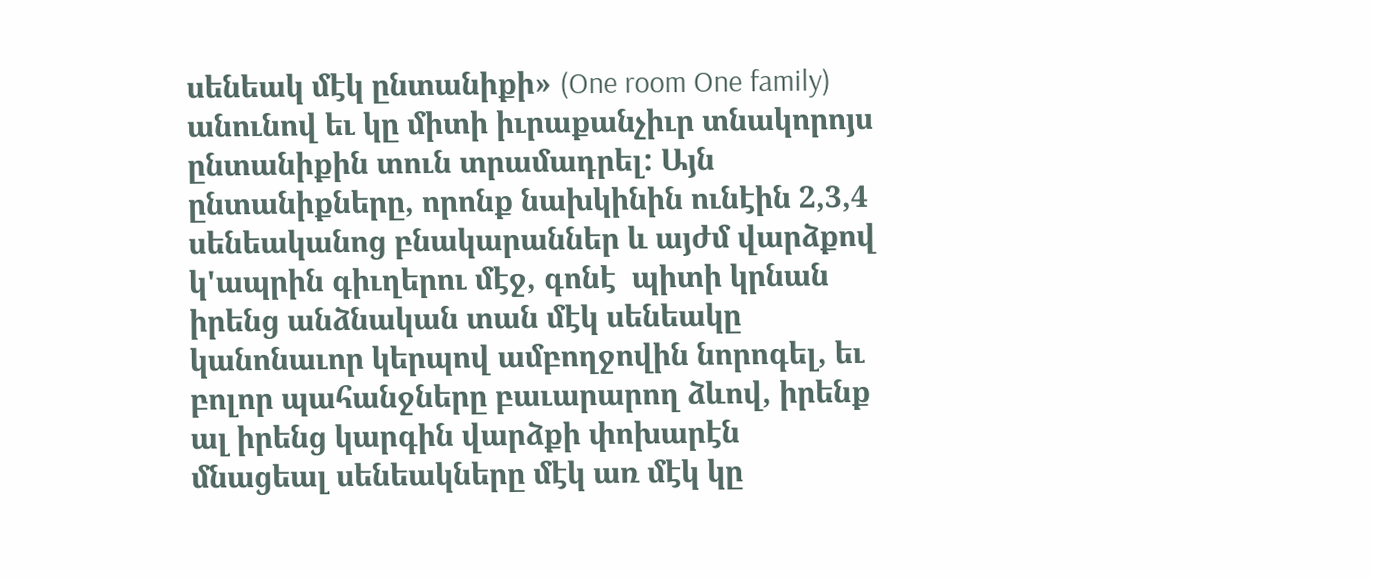սենեակ մէկ ընտանիքի» (One room One family) անունով եւ կը միտի իւրաքանչիւր տնակորոյս ընտանիքին տուն տրամադրել: Այն ընտանիքները, որոնք նախկինին ունէին 2,3,4 սենեականոց բնակարաններ և այժմ վարձքով կ'ապրին գիւղերու մէջ, գոնէ  պիտի կրնան իրենց անձնական տան մէկ սենեակը կանոնաւոր կերպով ամբողջովին նորոգել, եւ   բոլոր պահանջները բաւարարող ձևով, իրենք ալ իրենց կարգին վարձքի փոխարէն մնացեալ սենեակները մէկ առ մէկ կը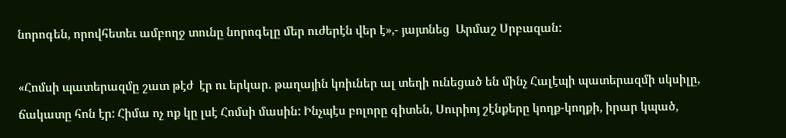նորոգեն, որովհետեւ ամբողջ տունը նորոգելը մեր ուժերէն վեր է»,- յայտնեց  Արմաշ Սրբազան:

«Հոմսի պատերազմը շատ թէժ  էր ու երկար. թաղային կռիւներ ալ տեղի ունեցած են մինչ Հալէպի պատերազմի սկսիլը, ճակատը հոն էր: Հիմա ոչ ոք կը լսէ Հոմսի մասին: Ինչպէս բոլորը գիտեն, Սուրիոյ շէնքերը կողք-կողքի, իրար կպած,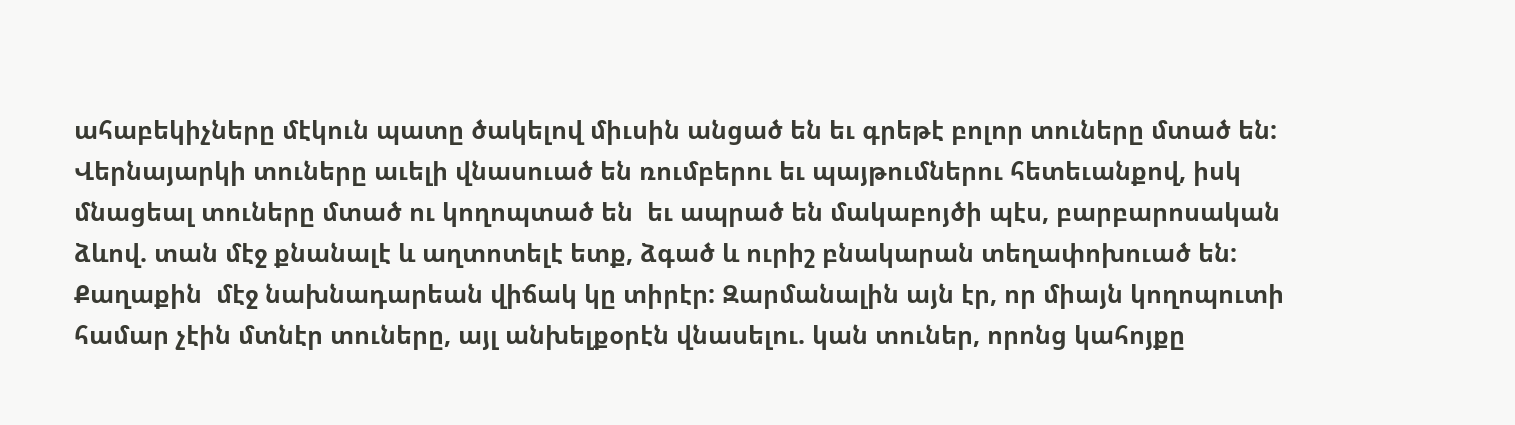ահաբեկիչները մէկուն պատը ծակելով միւսին անցած են եւ գրեթէ բոլոր տուները մտած են: Վերնայարկի տուները աւելի վնասուած են ռումբերու եւ պայթումներու հետեւանքով, իսկ մնացեալ տուները մտած ու կողոպտած են  եւ ապրած են մակաբոյծի պէս, բարբարոսական ձևով. տան մէջ քնանալէ և աղտոտելէ ետք, ձգած և ուրիշ բնակարան տեղափոխուած են:  Քաղաքին  մէջ նախնադարեան վիճակ կը տիրէր: Զարմանալին այն էր, որ միայն կողոպուտի համար չէին մտնէր տուները, այլ անխելքօրէն վնասելու. կան տուներ, որոնց կահոյքը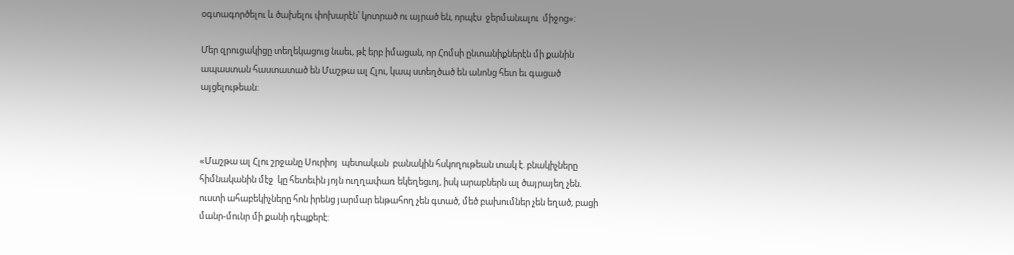օգտագործելու և ծախելու փոխարէն՝ կոտրած ու այրած են, որպէս  ջերմանալու  միջոց»:

Մեր զրուցակիցը տեղեկացուց նաեւ, թէ երբ իմացան, որ Հոմսի ընտանիքներէն մի քանին ապաստան հաստատած են Մաշթա ալ Հլու, կապ ստեղծած են անոնց հետ եւ գացած այցելութեան:



«Մաշթա ալ Հլու շրջանը Սուրիոյ  պետական  բանակին հսկողութեան տակ է. բնակիչները հիմնականին մէջ  կը հետեւին յոյն ուղղափառ եկեղեցւոյ, իսկ արաբներն ալ ծայրայեղ չեն. ուստի ահաբեկիչները հոն իրենց յարմար ենթահող չեն գտած, մեծ բախումներ չեն եղած, բացի մանր-մունր մի քանի դէպքերէ: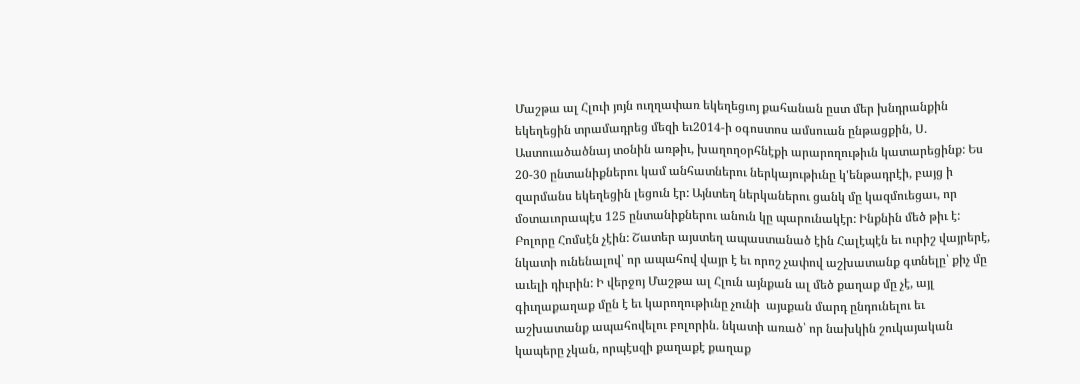Մաշթա ալ Հլուի յոյն ուղղափառ եկեղեցւոյ քահանան ըստ մեր խնդրանքին եկեղեցին տրամադրեց մեզի եւ2014-ի օգոստոս ամսուան ընթացքին, Ս. Աստուածածնայ տօնին առթիւ, խաղողօրհնէքի արարողութիւն կատարեցինք: Ես 20-30 ընտանիքներու կամ անհատներու ներկայութիւնը կ'ենթադրէի, բայց ի զարմանս եկեղեցին լեցուն էր: Այնտեղ ներկաներու ցանկ մը կազմուեցաւ, որ մօտաւորապէս 125 ընտանիքներու անուն կը պարունակէր: Ինքնին մեծ թիւ է: Բոլորը Հոմսէն չէին: Շատեր այստեղ ապաստանած էին Հալէպէն եւ ուրիշ վայրերէ, նկատի ունենալով՝ որ ապահով վայր է եւ որոշ չափով աշխատանք գտնելը՝ քիչ մը աւելի դիւրին: Ի վերջոյ Մաշթա ալ Հլուն այնքան ալ մեծ քաղաք մը չէ, այլ գիւղաքաղաք մըն է եւ կարողութիւնը չունի  այսքան մարդ ընդունելու եւ աշխատանք ապահովելու բոլորին. նկատի առած՝ որ նախկին շուկայական կապերը չկան, որպէսզի քաղաքէ քաղաք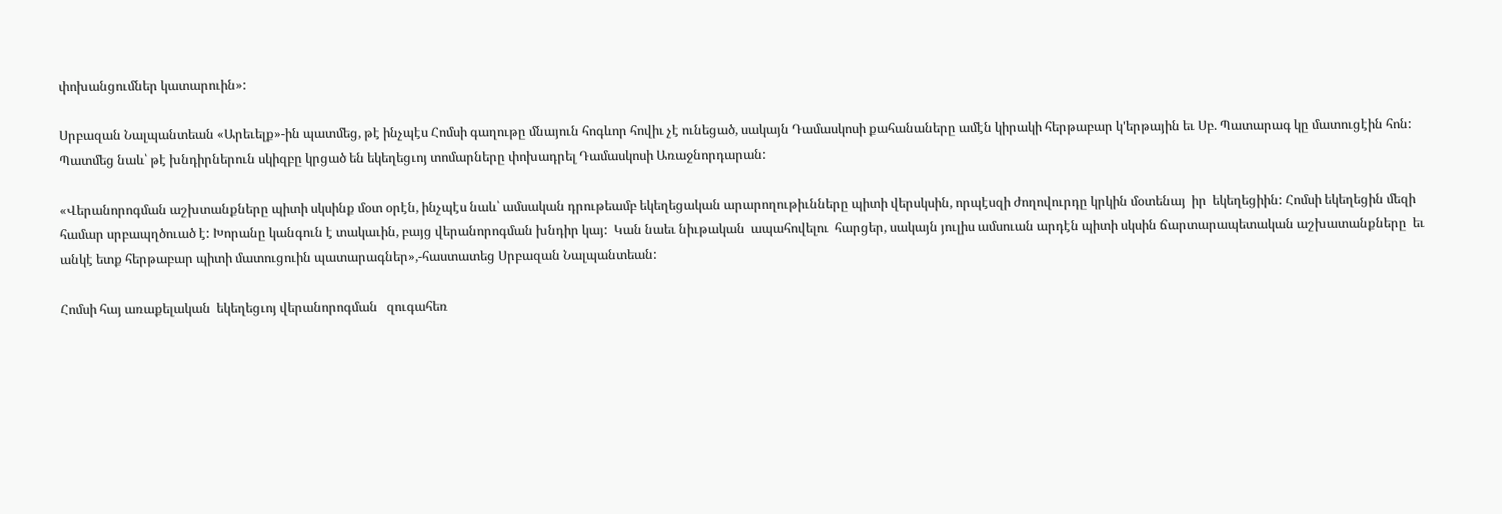փոխանցումներ կատարուին»:

Սրբազան Նալպանտեան «Արեւելք»-ին պատմեց, թէ ինչպէս Հոմսի գաղութը մնայուն հոգևոր հովիւ չէ ունեցած, սակայն Դամասկոսի քահանաները ամէն կիրակի հերթաբար կ'երթային եւ Սբ. Պատարագ կը մատուցէին հոն: Պատմեց նաև՝ թէ խնդիրներուն սկիզբը կրցած են եկեղեցւոյ տոմարները փոխադրել Դամասկոսի Առաջնորդարան:

«Վերանորոգման աշխտանքները պիտի սկսինք մօտ օրէն, ինչպէս նաև՝ ամսական դրութեամբ եկեղեցական արարողութիւնները պիտի վերսկսին, որպէսզի ժողովուրդը կրկին մօտենայ  իր  եկեղեցիին: Հոմսի եկեղեցին մեզի համար սրբապղծուած է: Խորանը կանգուն է տակաւին, բայց վերանորոգման խնդիր կայ:  Կան նաեւ նիւթական  ապահովելու  հարցեր, սակայն յուլիս ամսուան արդէն պիտի սկսին ճարտարապետական աշխատանքները  եւ  անկէ ետք հերթաբար պիտի մատուցուին պատարագներ»,-հաստատեց Սրբազան Նալպանտեան:

Հոմսի հայ առաքելական  եկեղեցւոյ վերանորոգման   զուգահեռ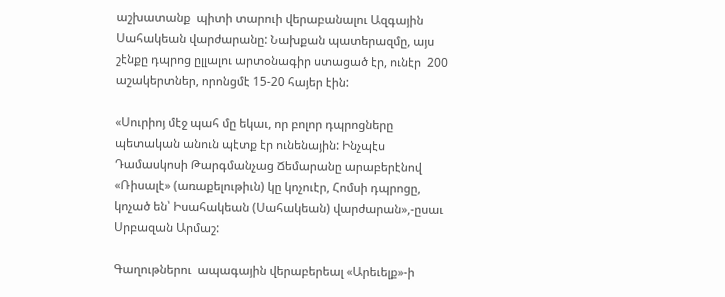աշխատանք  պիտի տարուի վերաբանալու Ազգային Սահակեան վարժարանը: Նախքան պատերազմը, այս շէնքը դպրոց ըլլալու արտօնագիր ստացած էր, ունէր  200 աշակերտներ, որոնցմէ 15-20 հայեր էին:

«Սուրիոյ մէջ պահ մը եկաւ, որ բոլոր դպրոցները պետական անուն պէտք էր ունենային: Ինչպէս Դամասկոսի Թարգմանչաց Ճեմարանը արաբերէնով «Ռիսալէ» (առաքելութիւն) կը կոչուէր, Հոմսի դպրոցը, կոչած են՝ Իսահակեան (Սահակեան) վարժարան»,-ըսաւ Սրբազան Արմաշ:

Գաղութներու  ապագային վերաբերեալ «Արեւելք»-ի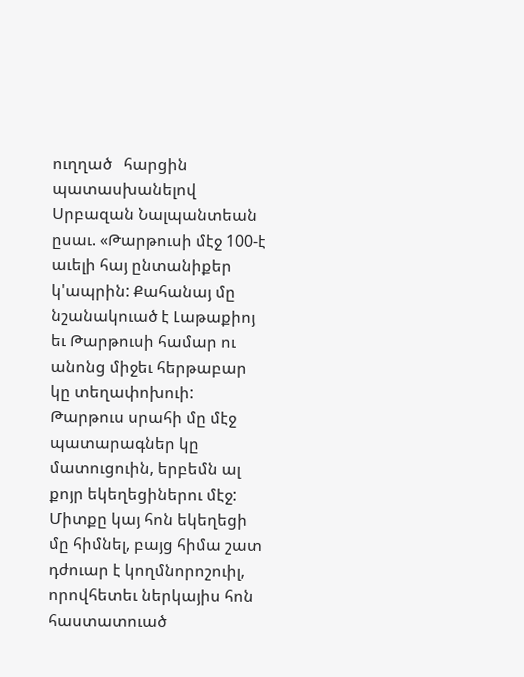ուղղած   հարցին պատասխանելով Սրբազան Նալպանտեան ըսաւ. «Թարթուսի մէջ 100-է աւելի հայ ընտանիքեր կ'ապրին: Քահանայ մը նշանակուած է Լաթաքիոյ եւ Թարթուսի համար ու անոնց միջեւ հերթաբար կը տեղափոխուի: Թարթուս սրահի մը մէջ պատարագներ կը մատուցուին, երբեմն ալ քոյր եկեղեցիներու մէջ: Միտքը կայ հոն եկեղեցի մը հիմնել, բայց հիմա շատ դժուար է կողմնորոշուիլ, որովհետեւ ներկայիս հոն հաստատուած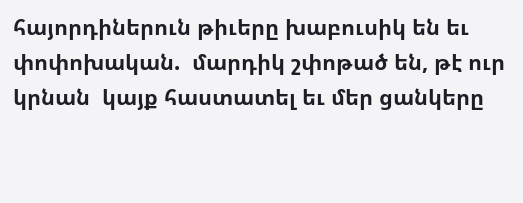հայորդիներուն թիւերը խաբուսիկ են եւ փոփոխական.  մարդիկ շփոթած են, թէ ուր  կրնան  կայք հաստատել եւ մեր ցանկերը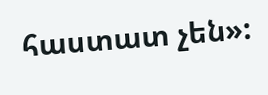հաստատ չեն»: